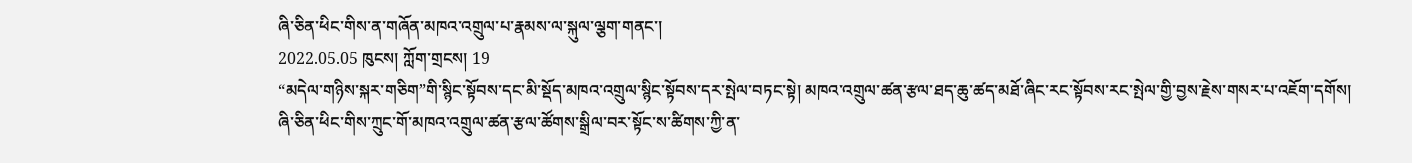ཞི་ཅིན་ཕིང་གིས་ན་གཞོན་མཁའ་འགྲུལ་པ་རྣམས་ལ་སྐུལ་ལྕག་གནང་།
2022.05.05 ཁུངས། ཀློག་གྲངས། 19
“མདེལ་གཉིས་སྐར་གཅིག”གི་སྙིང་སྟོབས་དང་མི་སྡོད་མཁའ་འགྲུལ་སྙིང་སྟོབས་དར་སྤེལ་བཏང་སྟེ། མཁའ་འགྲུལ་ཚན་རྩལ་ཐད་ཆུ་ཚད་མཐོ་ཞིང་རང་སྟོབས་རང་སྤེལ་གྱི་བྱས་རྗེས་གསར་པ་འཇོག་དགོས།
ཞི་ཅིན་ཕིང་གིས་ཀྲུང་གོ་མཁའ་འགྲུལ་ཚན་རྩལ་ཚོགས་སྒྲིལ་བར་སྟོང་ས་ཚིགས་ཀྱི་ན་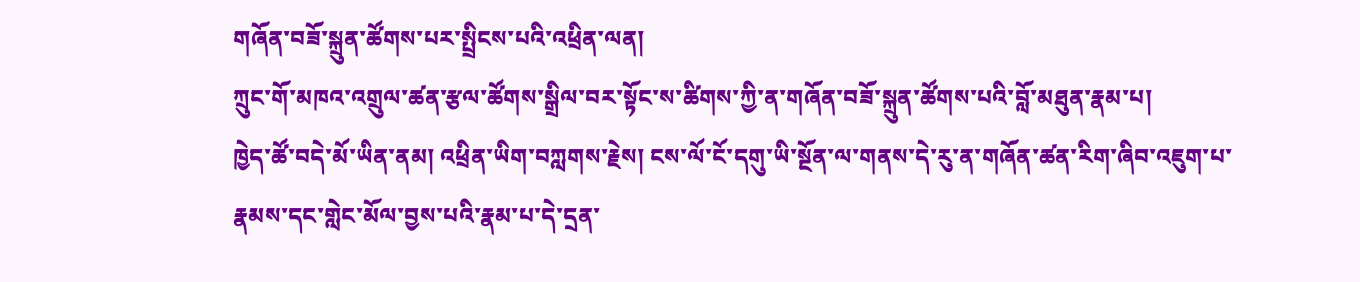གཞོན་བཟོ་སྐྲུན་ཚོགས་པར་སྤྲིངས་པའི་འཕྲིན་ལན།
ཀྲུང་གོ་མཁའ་འགྲུལ་ཚན་རྩལ་ཚོགས་སྒྲིལ་བར་སྟོང་ས་ཚིགས་ཀྱི་ན་གཞོན་བཟོ་སྐྲུན་ཚོགས་པའི་བློ་མཐུན་རྣམ་པ།
ཁྱེད་ཚོ་བདེ་མོ་ཡིན་ནམ། འཕྲིན་ཡིག་བཀླགས་རྗེས། ངས་ལོ་ངོ་དགུ་ཡི་སྔོན་ལ་གནས་དེ་རུ་ན་གཞོན་ཚན་རིག་ཞིབ་འཇུག་པ་རྣམས་དང་གླེང་མོལ་བྱས་པའི་རྣམ་པ་དེ་དྲན་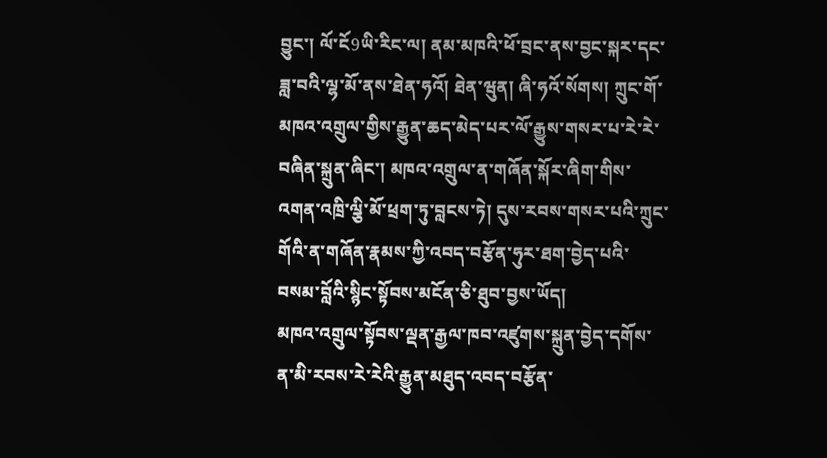བྱུང་། ལོ་ངོ9ཡི་རིང་ལ། ནམ་མཁའི་ཕོ་བྲང་ནས་བྱང་སྐར་དང་ཟླ་བའི་ལྷ་མོ་ནས་ཐེན་ཧའོ། ཐེན་ཝུན། ཞི་ཧའོ་སོགས། ཀྲུང་གོ་མཁའ་འགྲུལ་གྱིས་རྒྱུན་ཆད་མེད་པར་ལོ་རྒྱུས་གསར་པ་རེ་རེ་བཞིན་སྐྲུན་ཞིང་། མཁའ་འགྲུལ་ན་གཞོན་སྐོར་ཞིག་གིས་འགན་འཁྲི་ལྕི་མོ་ཕྲག་ཏུ་བླངས་ཏེ། དུས་རབས་གསར་པའི་ཀྲུང་གོའི་ན་གཞོན་རྣམས་ཀྱི་འབད་བརྩོན་ཧུར་ཐག་བྱེད་པའི་བསམ་བློའི་སྙིང་སྟོབས་མངོན་ཅི་ཐུབ་བྱས་ཡོད།
མཁའ་འགྲུལ་སྟོབས་ལྡན་རྒྱལ་ཁབ་འཛུགས་སྐྲུན་བྱེད་དགོས་ན་མི་རབས་རེ་རེའི་རྒྱུན་མཐུད་འབད་བརྩོན་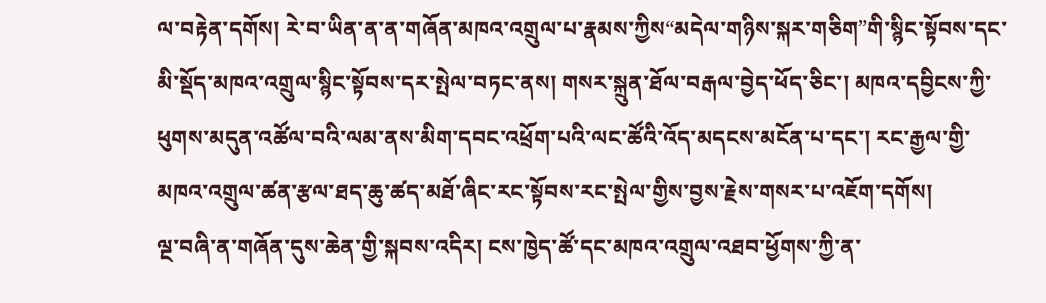ལ་བརྟེན་དགོས། རེ་བ་ཡིན་ན་ན་གཞོན་མཁའ་འགྲུལ་པ་རྣམས་ཀྱིས“མདེལ་གཉིས་སྐར་གཅིག”གི་སྙིང་སྟོབས་དང་མི་སྡོད་མཁའ་འགྲུལ་སྙིང་སྟོབས་དར་སྤེལ་བཏང་ནས། གསར་སྐྲུན་ཐོལ་བརྒལ་བྱེད་ཕོད་ཅིང་། མཁའ་དབྱིངས་ཀྱི་ཕུགས་མདུན་འཚོལ་བའི་ལམ་ནས་མིག་དབང་འཕྲོག་པའི་ལང་ཚོའི་འོད་མདངས་མངོན་པ་དང་། རང་རྒྱལ་གྱི་མཁའ་འགྲུལ་ཚན་རྩལ་ཐད་ཆུ་ཚད་མཐོ་ཞིང་རང་སྟོབས་རང་སྤེལ་གྱིས་བྱས་རྗེས་གསར་པ་འཇོག་དགོས།
ལྔ་བཞི་ན་གཞོན་དུས་ཆེན་གྱི་སྐབས་འདིར། ངས་ཁྱེད་ཚོ་དང་མཁའ་འགྲུལ་འཐབ་ཕྱོགས་ཀྱི་ན་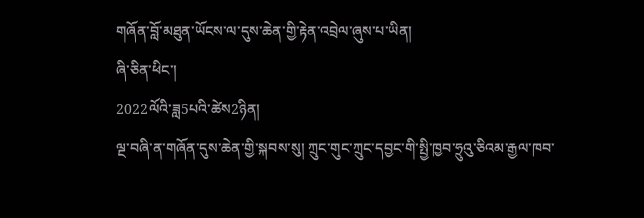གཞོན་བློ་མཐུན་ཡོངས་ལ་དུས་ཆེན་གྱི་རྟེན་འབྲེལ་ཞུས་པ་ཡིན།
ཞི་ཅིན་ཕིང་།
2022ལོའི་ཟླ5པའི་ཚེས2ཉིན།
ལྔ་བཞི་ན་གཞོན་དུས་ཆེན་གྱི་སྐབས་སུ། ཀྲུང་གུང་ཀྲུང་དབྱང་གི་སྤྱི་ཁྱབ་ཧྲུའུ་ཅིའམ་རྒྱལ་ཁབ་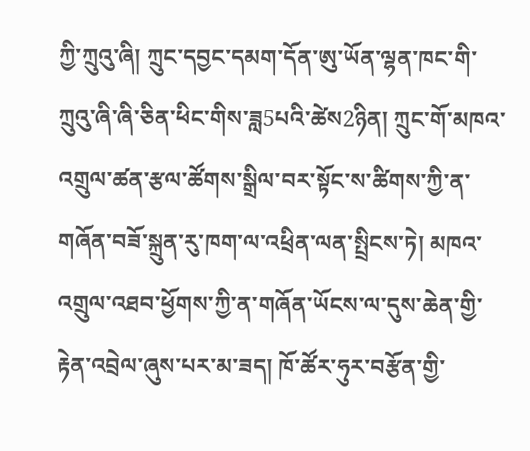ཀྱི་ཀྲུའུ་ཞི། ཀྲུང་དབྱང་དམག་དོན་ཨུ་ཡོན་ལྷན་ཁང་གི་ཀྲུའུ་ཞི་ཞི་ཅིན་ཕིང་གིས་ཟླ5པའི་ཚེས2ཉིན། ཀྲུང་གོ་མཁའ་འགྲུལ་ཚན་རྩལ་ཚོགས་སྒྲིལ་བར་སྟོང་ས་ཚིགས་ཀྱི་ན་གཞོན་བཟོ་སྐྲུན་རུ་ཁག་ལ་འཕྲིན་ལན་སྤྲིངས་ཏེ། མཁའ་འགྲུལ་འཐབ་ཕྱོགས་ཀྱི་ན་གཞོན་ཡོངས་ལ་དུས་ཆེན་གྱི་རྟེན་འབྲེལ་ཞུས་པར་མ་ཟད། ཁོ་ཚོར་ཧུར་བརྩོན་གྱི་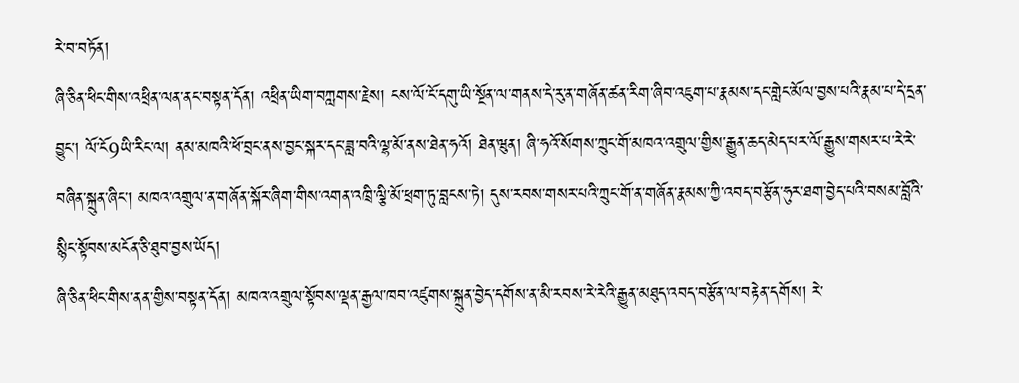རེ་བ་བཏོན།
ཞི་ཅིན་ཕིང་གིས་འཕྲིན་ལན་ནང་བསྟན་དོན། འཕྲིན་ཡིག་བཀླགས་རྗེས། ངས་ལོ་ངོ་དགུ་ཡི་སྔོན་ལ་གནས་དེ་རུ་ན་གཞོན་ཚན་རིག་ཞིབ་འཇུག་པ་རྣམས་དང་གླེང་མོལ་བྱས་པའི་རྣམ་པ་དེ་དྲན་བྱུང་། ལོ་ངོ9ཡི་རིང་ལ། ནམ་མཁའི་ཕོ་བྲང་ནས་བྱང་སྐར་དང་ཟླ་བའི་ལྷ་མོ་ནས་ཐེན་ཧའོ། ཐེན་ཝུན། ཞི་ཧའོ་སོགས་ཀྲུང་གོ་མཁའ་འགྲུལ་གྱིས་རྒྱུན་ཆད་མེད་པར་ལོ་རྒྱུས་གསར་པ་རེ་རེ་བཞིན་སྐྲུན་ཞིང་། མཁའ་འགྲུལ་ན་གཞོན་སྐོར་ཞིག་གིས་འགན་འཁྲི་ལྕི་མོ་ཕྲག་ཏུ་བླངས་ཏེ། དུས་རབས་གསར་པའི་ཀྲུང་གོ་ན་གཞོན་རྣམས་ཀྱི་འབད་བརྩོན་ཧུར་ཐག་བྱེད་པའི་བསམ་བློའི་སྙིང་སྟོབས་མངོན་ཅི་ཐུབ་བྱས་ཡོད།
ཞི་ཅིན་ཕིང་གིས་ནན་གྱིས་བསྟན་དོན། མཁའ་འགྲུལ་སྟོབས་ལྡན་རྒྱལ་ཁབ་འཛུགས་སྐྲུན་བྱེད་དགོས་ན་མི་རབས་རེ་རེའི་རྒྱུན་མཐུད་འབད་བརྩོན་ལ་བརྟེན་དགོས། རེ་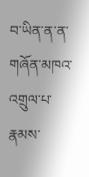བ་ཡིན་ན་ན་གཞོན་མཁའ་འགྲུལ་པ་རྣམས་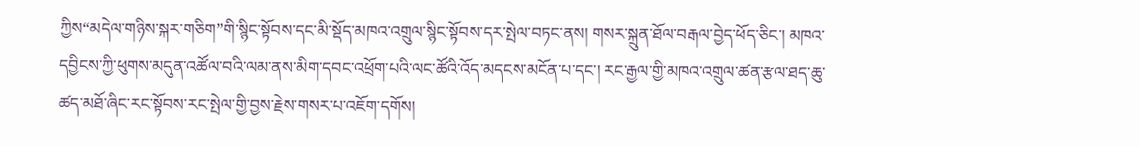ཀྱིས“མདེལ་གཉིས་སྐར་གཅིག”གི་སྙིང་སྟོབས་དང་མི་སྡོད་མཁའ་འགྲུལ་སྙིང་སྟོབས་དར་སྤེལ་བཏང་ནས། གསར་སྐྲུན་ཐོལ་བརྒལ་བྱེད་ཕོད་ཅིང་། མཁའ་དབྱིངས་ཀྱི་ཕུགས་མདུན་འཚོལ་བའི་ལམ་ནས་མིག་དབང་འཕྲོག་པའི་ལང་ཚོའི་འོད་མདངས་མངོན་པ་དང་། རང་རྒྱལ་གྱི་མཁའ་འགྲུལ་ཚན་རྩལ་ཐད་ཆུ་ཚད་མཐོ་ཞིང་རང་སྟོབས་རང་སྤེལ་གྱི་བྱས་རྗེས་གསར་པ་འཇོག་དགོས།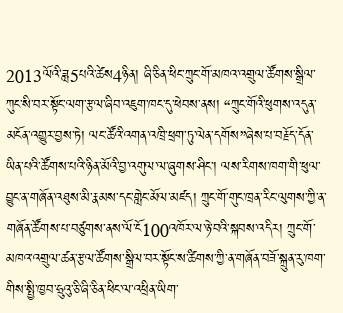2013ལོའི་ཟླ5པའི་ཚེས4ཉིན། ཞི་ཅིན་ཕིང་ཀྲུང་གོ་མཁའ་འགྲུལ་ཚོགས་སྒྲིལ་ཀུང་སི་བར་སྟོང་ལག་རྩལ་ཞིབ་འཇུག་ཁང་དུ་ཕེབས་ནས། “ཀྲུང་གོའི་ཕུགས་འདུན་མངོན་འགྱུར་བྱས་ཏེ། ལང་ཚོའི་འགན་འཁྲི་ཕྲག་ཏུ་ལེན་དགོས”ཞེས་པ་བརྗོད་དོན་ཡིན་པའི་ཚོགས་པའི་ཉིན་མོའི་བྱ་འགུལ་ལ་ཞུགས་ཤིང་། ལས་རིགས་ཁག་གི་ཕུལ་བྱུང་ན་གཞོན་འཐུས་མི་རྣམས་དང་གླེང་མོལ་མཛད། ཀྲུང་གོ་གུང་ཁྲན་རིང་ལུགས་ཀྱི་ན་གཞོན་ཚོགས་པ་བཙུགས་ནས་ལོ་ངོ100འཁོར་ལ་ཉེ་བའི་སྐབས་འདིར། ཀྲུང་གོ་མཁའ་འགྲུལ་ཚན་རྩལ་ཚོགས་སྒྲིལ་བར་སྟོང་ས་ཚིགས་ཀྱི་ན་གཞོན་བཟོ་སྐྲུན་རུ་ཁག་གིས་སྤྱི་ཁྱབ་ཧྲུའུ་ཅི་ཞི་ཅིན་ཕིང་ལ་འཕྲིན་ཡིག་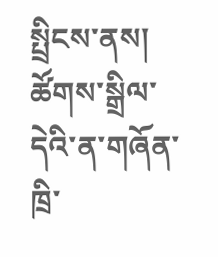སྤྲིངས་ནས། ཚོགས་སྒྲིལ་དེའི་ན་གཞོན་ཁྲི་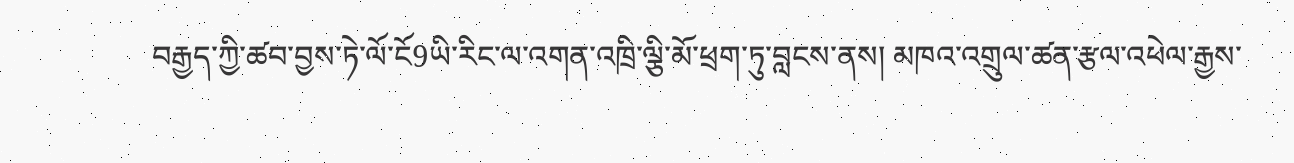བརྒྱད་ཀྱི་ཚབ་བྱས་ཏེ་ལོ་ངོ9ཡི་རིང་ལ་འགན་འཁྲི་ལྕི་མོ་ཕྲག་ཏུ་བླངས་ནས། མཁའ་འགྲུལ་ཚན་རྩལ་འཕེལ་རྒྱས་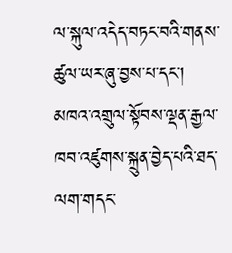ལ་སྐུལ་འདེད་བཏང་བའི་གནས་ཚུལ་ཡར་ཞུ་བྱས་པ་དང་། མཁའ་འགྲུལ་སྟོབས་ལྡན་རྒྱལ་ཁབ་འཛུགས་སྐྲུན་བྱེད་པའི་ཐད་ལག་གདང་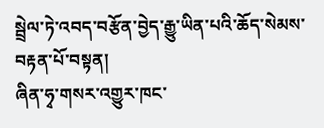སྦྲེལ་ཏེ་འབད་བརྩོན་བྱེད་རྒྱུ་ཡིན་པའི་ཆོད་སེམས་བརྟན་པོ་བསྟན།
ཞིན་ཧྭ་གསར་འགྱུར་ཁང་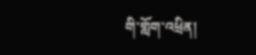གི་གློག་འཕྲིན།